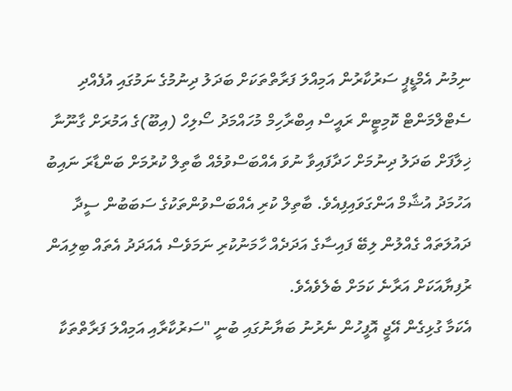ނިމުނު އެމްޑީޕީ ސަރުކާރުން އަމިއްލަ ފަރާތްތަކަށް ބަދަލު ދިނުމުގެ ނަމުގައި އުފެއްދި ސެޓްލްމަންޓް ކޮމިޓީން ރައީސް އިބްރާހިމް މުހައްމަދު ސޯލިހް (އިބޫ)ގެ އަމުރަށް ގާނޫނާ ޚިލާފަށް ބަދަލު ދިނުމަށް ހަދާފައިވާ ނުވަ އެއްބަސްވުމެއް ބާތިލް ކުރުމަށް ބަންޑާރަ ނައިބު އަހުމަދު އުޝާމް އަންގަވައިފިއެވެ. ބާތިލް ކުރި އެއްބަސްވުންތަކުގެ ސަބަބުން ސީދާ ދައުލަތައް ގެއްލުން ލިބޭ ފައިސާގެ އަދަދެއް ހާމަނުކުރި ނަމަވެސް އެއަދަދު އެތައް ބިލިއަން ރުފިޔާއަކަށް އަރާނެ ކަމަށް ބެލެވެއެވެ.
އެކަމާ ގުޅިގެން އޭޖީ އޮފީހުން ނެރުނު ބަޔާނުގައި ބުނީ "ސަރުކާރާއި އަމިއްލަ ފަރާތްތަކާ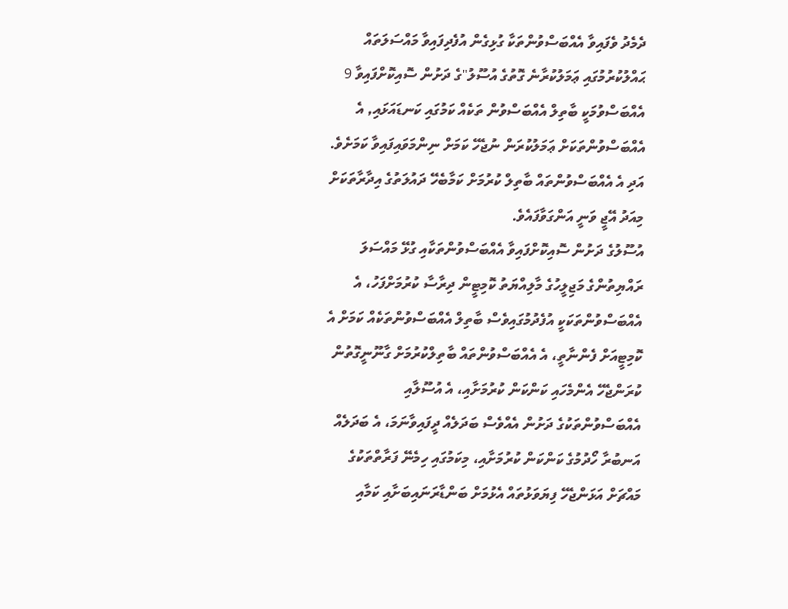ދެމެދު ވެފައިވާ އެއްބަސްވުންތަކާ ގުޅިގެން އުފެދިފައިވާ މައްސަލަތައް ޙައްލުކުރުމުގައި ޢަމަލުކުރާނެ ގޮތުގެ އުސޫލު"ގެ ދަށުން ސޮއިކޮށްފައިވާ 9 އެއްބަސްވުމަކީ ބާތިލް އެއްބަސްވުން ތަކެއް ކަމުގައި ކަނޑައަޅައި, އެ އެއްބަސްވުންތަކަށް ޢަމަލުކުރަން ނުޖެހޭ ކަމަށް ނިންމަވައިފައިވާ ކަމަށެވެ. އަދި އެ އެއްބަސްވުންތައް ބާތިލް ކުރުމަށް ކަމާބެހޭ ދައުލަތުގެ އިދާރާތަކަށް މިއަދު އޭޖީ ވަނީ އަންގަވާފައެވެ.
އުސޫލުގެ ދަށުން ސޮއިކޮށްފައިވާ އެއްބަސްވުންތަކާއި ގުޅޭ މައްސަލަ ރައްޔިތުންގެ މަޖިލީހުގެ މާލިއްޔަތު ކޮމިޓީން ދިރާސާ ކުރުމަށްފަހު، އެ އެއްބަސްވުންތަކަކީ އުފެދުމުގައިވެސް ބާތިލް އެއްބަސްވުންތަކެއް ކަމަށް އެ ކޮމިޓީއަށް ފެންނާތީ، އެ އެއްބަސްވުންތައް ބާތިލްކުރުމަށް ގާނޫނީގޮތުން ކުރަންޖެހޭ އެންމެހައި ކަންކަން ކުރުމަށާއި، އެ އުސޫލާއި އެއްބަސްވުންތަކުގެ ދަށުން އެއްވެސް ބަދަލެއް ދީފައިވާނަމަ، އެ ބަދަލެއް އަނބުރާ ހޯދުމުގެ ކަންކަން ކުރުމަށާއި، މިކަމުގައި ހިމެނޭ ފަރާތްތަކުގެ މައްޗަށް އަޅަންޖެހޭ ފިޔަވަޅުތައް އެޅުމަށް ބަންޑާރަނައިބަށާއި ކަމާއި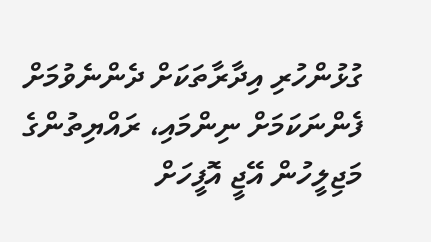ގުޅުންހުރި އިދާރާތަކަށް ދެންނެވުމަށް ފެންނަކަމަށް ނިންމައި، ރައްޔިތުންގެ މަޖިލީހުން އޭޖީ އޮފީހަށް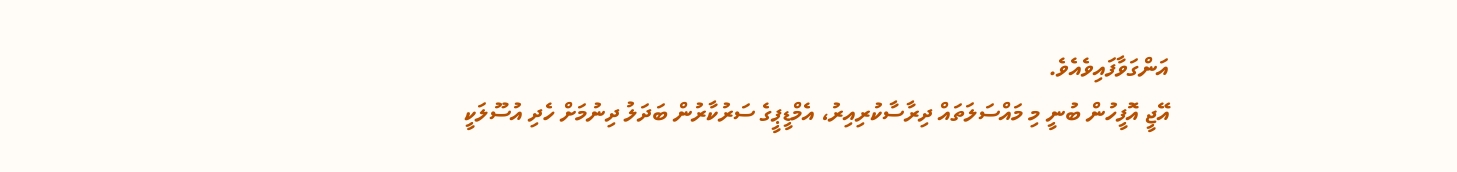އަންގަވާފައިވެއެވެ.
އޭޖީ އޮފީހުން ބުނީ މި މައްސަލަތައް ދިރާސާކުރިއިރު، އެމްޑީޕީގެ ސަރުކާރުން ބަދަލު ދިނުމަށް ހެދި އުސޫލަކީ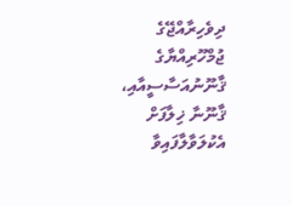ދިވެހިރާއްޖޭގެ ޖުމްހޫރިއްޔާގެ ޤާނޫނުއަސާސީއާއި، ޤާނޫނާ ޚިލާފަށް އެކުލަވާލާފައިވާ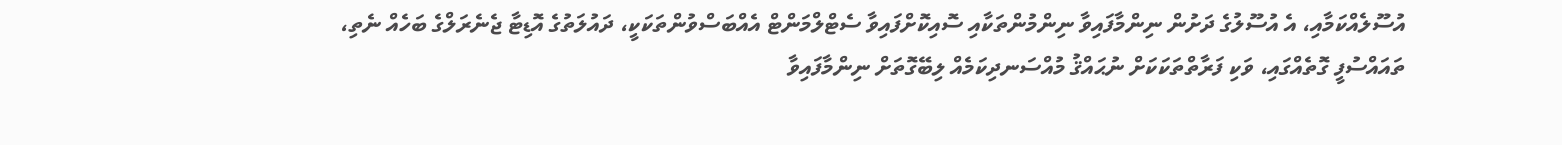އުސޫލެއްކަމާއި، އެ އުސޫލުގެ ދަށުން ނިންމާފައިވާ ނިންމުންތަކާއި ސޮއިކޮށްފައިވާ ސެޓްލްމަންޓް އެއްބަސްވުންތަކަކީ، ދައުލަތުގެ އޮޑިޓާ ޖެނެރަލްގެ ބަހެއް ނެތި، ތައައްސުފީ ގޮތެއްގައި، ވަކި ފަރާތްތަކަކަށް ނުޙައްޤު މުއްސަނދިކަމެއް ލިބޭގޮތަށް ނިންމާފައިވާ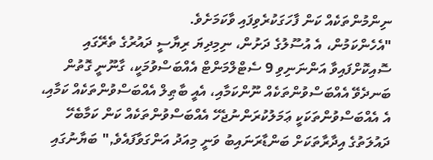ނިންމުންތަކެއް ކަން ފާހަގަކުރެވިފައި ވާކަމަށެވެ.
"އެހެންކަމުން، އެ އުސޫލުގެ ދަށުން، ނިމިދިޔަ ރިޔާސީ ދައުރުގެ ތެރޭގައި ސޮއިކޮށްފައިވާ އަންނަނިވި 9 ސެޓްލްމަންޓް އެއްބަސްވުމަކީ، ގާނޫނީ ގޮތުން ބަނދެވޭ އެއްބަސްވުންތަކެއް ނޫންކަމާއި، އެއީ ބާޠިލް އެއްބަސްވުންތަކެއް ކަމާއި، އެ އެއްބަސްވުންތަކަކީ ޢަމަލުކުރަންނުޖެހޭ އެއްބަސްވުންތަކެއް ކަން ކަމާބެހޭ ދައުލަތުގެ އިދާރާތަކަށް ބަންޑާރަނައިބު ވަނީ މިއަދު އަންގަވާފައެވެ," ބަޔާނުގައި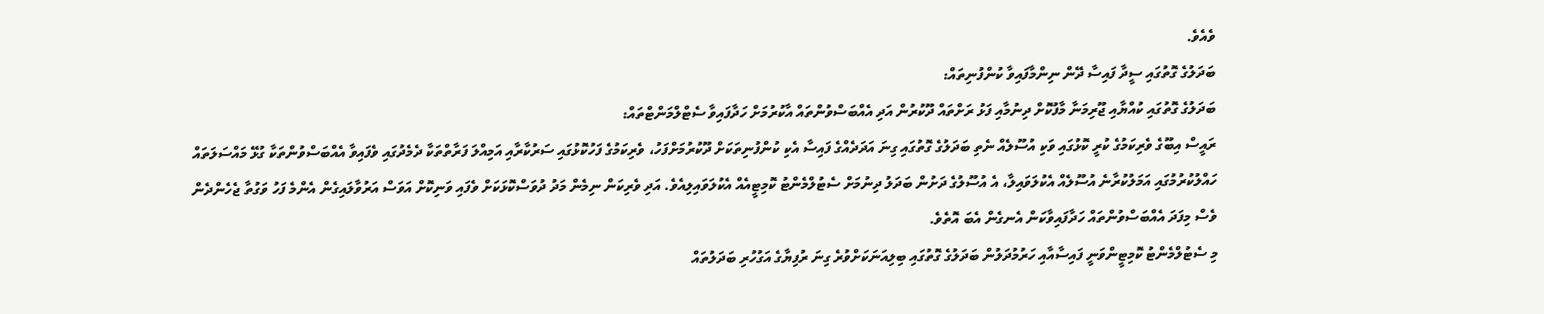ވެއެވެ.
ބަދަލުގެ ގޮތުގައި ސީދާ ފައިސާ ދޭން ނިންމާފައިވާ ކުންފުނިތައް:
ބަދަލުގެ ގޮތުގައި ކުއްޔާއި ޖޫރިމަނާ މާފުކޮށް ދިނުމާއި ފަޅު ރަށްތައް ދޫކުރުން އަދި އެއްބަސްވުންތައް އާކުރުމަށް ހަދާފައިވާ ސެޓްލްމަންޓްތައް:
ރައީސް އިބޫގެ ވެރިކަމުގެ ކުރީ ކޮޅުގައި ވަކި އުސޫލެއް ނެތި ބަދަލުގެ ގޮތުގައި ގިނަ އަދަދެއްގެ ފައިސާ އެކި ކުންފުނިތަކަށް ދޫކުރުމަށްފަހު، ވެރިކަމުގެ ފަހުކޮޅުގައި ސަރުކާރާއި އަމިއްލަ ފަރާތްތަކާ ދެމެދުގައި ވެފައިވާ އެއްބަސްވުންތަކާ ގުޅޭ މައްސަލަތައް ހައްލުކުރުމުގައި އަމަލުކުރާނެ އުސޫލެއް އެކުލަވައިލާ، އެ އުސޫލުގެ ދަށުން ބަދަލު ދިނުމަށް ސެޓުލްމެންޓު ކޮމިޓީއެއް އެކުލަވައިލިއެވެ. އަދި ވެރިކަން ނިމެން މަދު ދުވަސްކޮޅަކަށް ވެފައި ވަނިކޮށް އަވަސް އަރުވާލައިގެން އެންމެ ފަހު ވަގުތާ ޖެހެންދެން ވެސް މިފަދަ އެއްބަސްވުންތައް ހަދާފައިވާކަން އެނގެން އެބަ އޮތެވެ.
މި ސެޓުލްމެންޓު ކޮމިޓީންވަނީ ފައިސާއާއި ހަރުމުދަލުން ބަދަލުގެ ގޮތުގައި ބިލިއަނަކަށްވުރެ ގިނަ ރުފިޔާގެ އަގުހުރި ބަދަލުތައް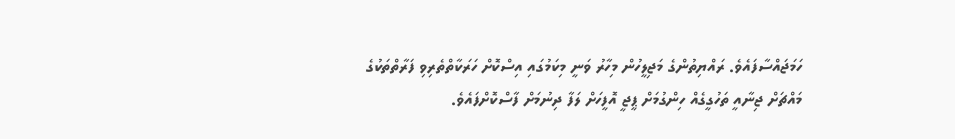ހަމަޖައްސާފައެވެ. ރައްޔިތުންގެ މަޖިލީހުން މިހާރު ވަނީ މިކަމުގައި އިސްކޮށް ހަރަކާތްތެރިވި ފަރާތްތަކުގެ މައްޗަށް ޖިނާއީ ތަހުގީގެއް ހިންގުމަށް ޕީޖީ އޮފީހަށް ލަފާ ދިނުމަށް ފާސްކޮށްފައެވެ.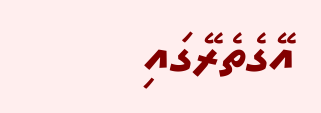އޭގެތެރޭގައި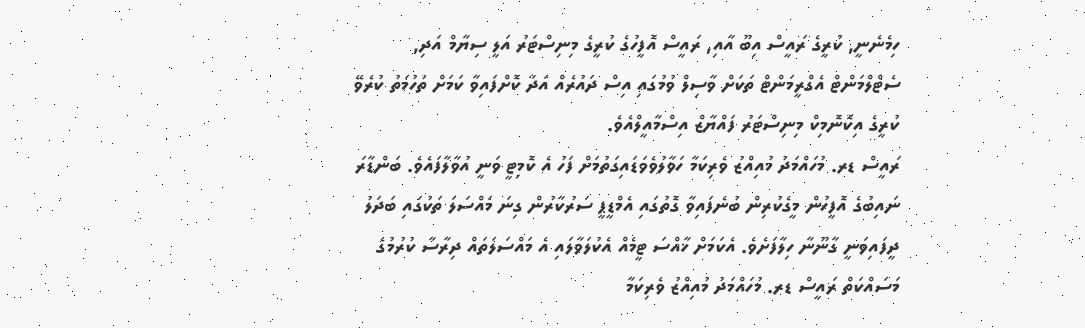ހިމެނެނީ, ކުރީގެ ރައީސް އިބޫ އާއި, ރައީސް އޮފީހުގެ ކުރީގެ މިނިސްޓަރު އަލީ ސިޔާމް އަދި, ސެޓްލްމަންޓް އެގްރީމަންޓް ތަކަށް ވާސިލް ވުމުގައި އިސް ދައުރެއް އަދާ ކޮށްފައިވާ ކަމަށް ތުހުމަތު ކުރެވޭ ކުރީގެ އިކޮނޮމިކް މިނިސްޓަރު ފައްޔާޒް އިސްމާއީލްއެވެ.
ރައީސް ޑރ. މުހައްމަދު މުއިއްޒު ވެރިކަމާ ހަވާލުވެވަޑައިގަތުމަށް ފަހު އެ ކޮމިޓީ ވަނީ އުވާލާފައެވެ. ބަންޑާރަ ނައިބުގެ އޮފީހުން މީގެކުރިން ބުނެފައިވާ ގޮތުގައި އެމްޑީޕީ ސަރުކާރުން ގިނަ މައްސަލަ ތަކުގައި ބަދަލު ދީފައިވަނީ ގާނޫނާ ހިލާފަށެވެ. އެކަމަށް ޚާއްސަ ޓީމެއް އެކުލަވާލައި އެ މައްސަލަތައް ދިރާސާ ކުރުމުގެ މަސައްކަތް ރައީސް ޑރ. މުހައްމަދު މުއިއްޒު ވެރިކަމާ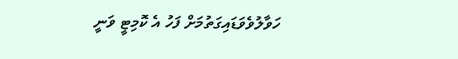ހަވާލުވެވަޑައިގަތުމަށް ފަހު އެ ކޮމިޓީ ވަނީ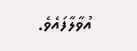އުވާލާފައެވެ.